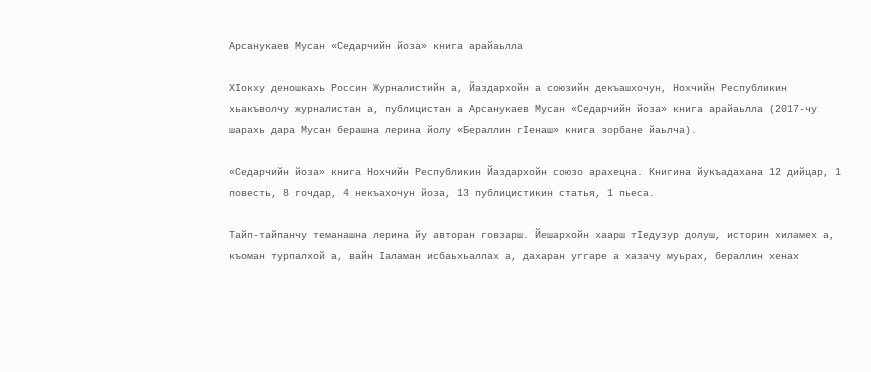Арсанукаев Мусан «Седарчийн йоза» книга арайаьлла

ХӀокху деношкахь Россин Журналистийн а, Йаздархойн а союзийн декъашхочун, Нохчийн Республикин хьакъволчу журналистан а, публицистан а Арсанукаев Мусан «Седарчийн йоза» книга арайаьлла (2017-чу шарахь дара Мусан берашна лерина йолу «Бераллин гIенаш» книга зорбане йаьлча).

«Седарчийн йоза» книга Нохчийн Республикин Йаздархойн союзо арахецна. Книгина йукъадахана 12 дийцар, 1 повесть, 8 гочдар, 4 некъахочун йоза, 13 публицистикин статья, 1 пьеса.

Тайп-тайпанчу теманашна лерина йу авторан говзарш. Йешархойн хаарш тӀедузур долуш, историн хиламех а, къоман турпалхой а, вайн Iаламан исбаьхьаллах а, дахаран уггаре а хазачу муьрах, бераллин хенах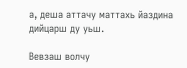а, деша аттачу маттахь йаздина дийцарш ду уьш.

Вевзаш волчу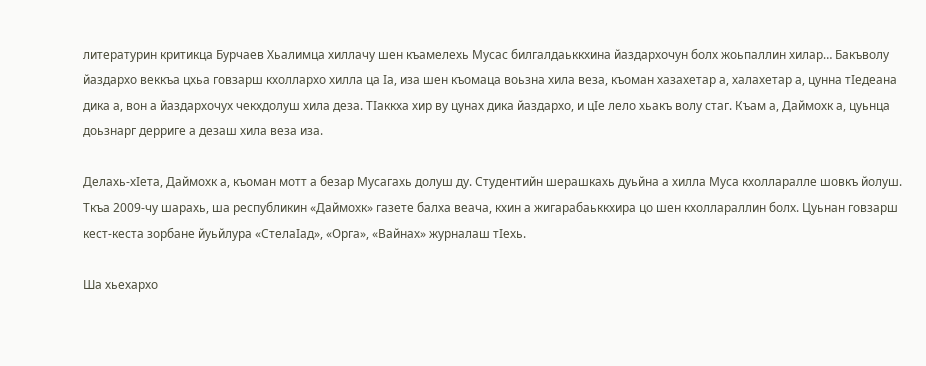литературин критикца Бурчаев Хьалимца хиллачу шен къамелехь Мусас билгалдаьккхина йаздархочун болх жоьпаллин хилар… Бакъволу йаздархо веккъа цхьа говзарш кхоллархо хилла ца Iа, иза шен къомаца воьзна хила веза, къоман хазахетар а, халахетар а, цунна тIедеана дика а, вон а йаздархочух чекхдолуш хила деза. ТIаккха хир ву цунах дика йаздархо, и цIе лело хьакъ волу стаг. Къам а, Даймохк а, цуьнца доьзнарг дерриге а дезаш хила веза иза.

Делахь-хӀета, Даймохк а, къоман мотт а безар Мусагахь долуш ду. Студентийн шерашкахь дуьйна а хилла Муса кхолларалле шовкъ йолуш. Ткъа 2009-чу шарахь, ша республикин «Даймохк» газете балха веача, кхин а жигарабаьккхира цо шен кхоллараллин болх. Цуьнан говзарш кест-кеста зорбане йуьйлура «СтелаIад», «Орга», «Вайнах» журналаш тIехь.

Ша хьехархо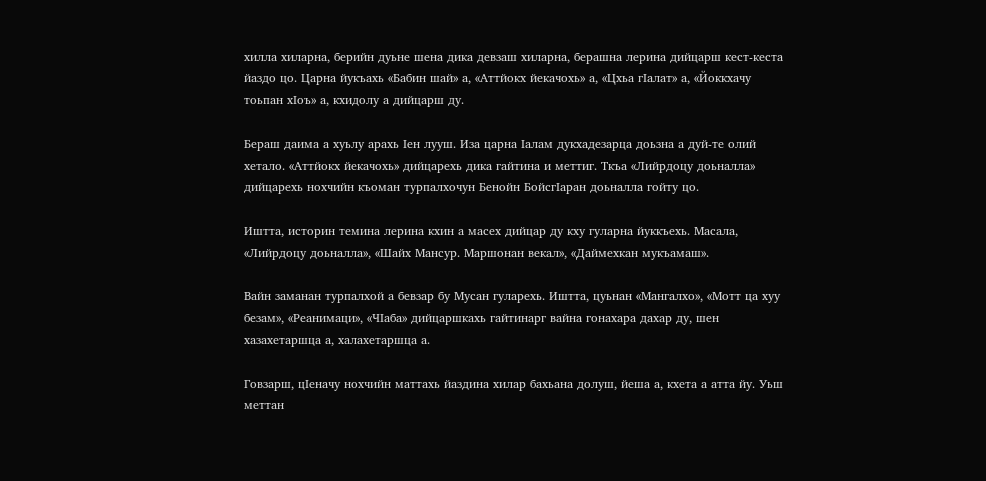хилла хиларна, берийн дуьне шена дика девзаш хиларна, берашна лерина дийцарш кест-кеста йаздо цо. Царна йукъахь «Бабин шай» а, «Аттйокх йекачохь» а, «Цхьа гIалат» а, «Йоккхачу тоьпан хIоъ» а, кхидолу а дийцарш ду.

Бераш даима а хуьлу арахь Ӏен лууш. Иза царна Ӏалам дукхадезарца доьзна а дуй-те олий хетало. «Аттйокх йекачохь» дийцарехь дика гайтина и меттиг. Ткъа «Лийрдоцу доьналла» дийцарехь нохчийн къоман турпалхочун Бенойн БойсгIаран доьналла гойту цо.

Иштта, историн темина лерина кхин а масех дийцар ду кху гуларна йуккъехь. Масала, «Лийрдоцу доьналла», «Шайх Мансур. Маршонан векал», «Даймехкан мукъамаш».

Вайн заманан турпалхой а бевзар бу Мусан гуларехь. Иштта, цуьнан «Мангалхо», «Мотт ца хуу безам», «Реанимаци», «ЧIаба» дийцаршкахь гайтинарг вайна гонахара дахар ду, шен хазахетаршца а, халахетаршца а.

Говзарш, цIеначу нохчийн маттахь йаздина хилар бахьана долуш, йеша а, кхета а атта йу. Уьш меттан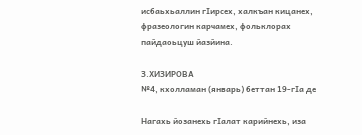исбаьхьаллин гIирсех, халкъан кицанех, фразеологин карчамех, фольклорах пайдаоьцуш йазйина.

З.ХИЗИРОВА
№4, кхолламан (январь) беттан 19-гӀа де

Нагахь йозанехь гIалат карийнехь, иза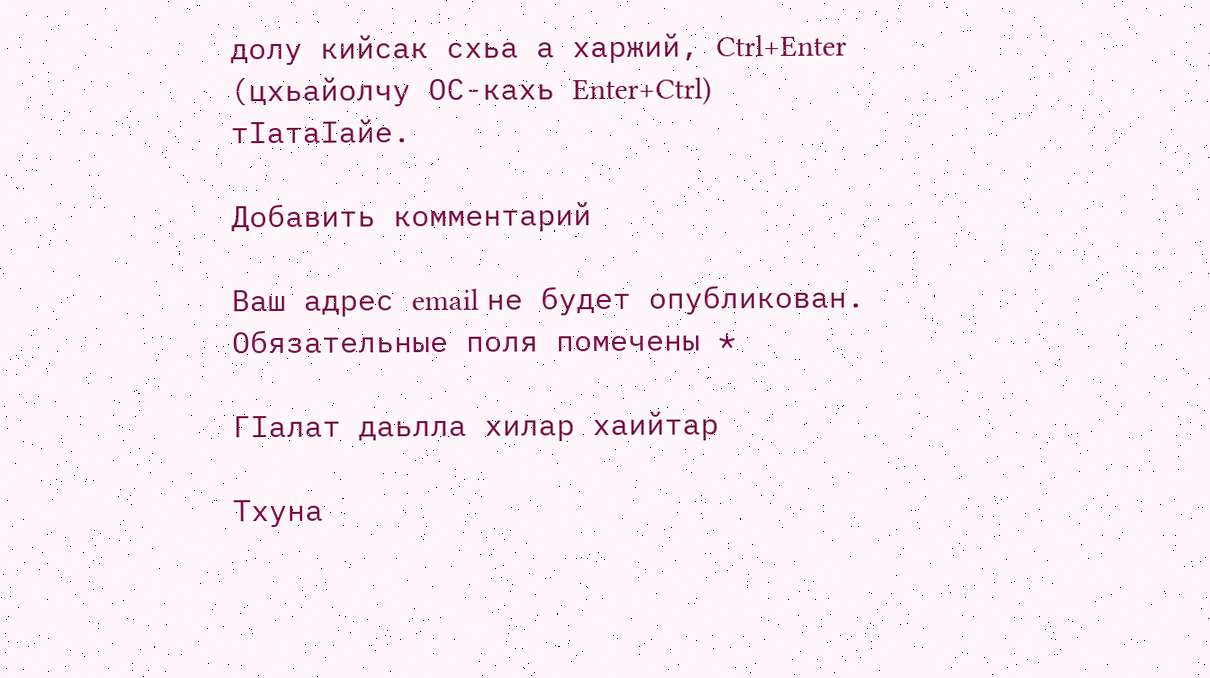долу кийсак схьа а харжий, Ctrl+Enter (цхьайолчу ОС-кахь Enter+Ctrl) тIатаIайе.

Добавить комментарий

Ваш адрес email не будет опубликован. Обязательные поля помечены *

ГIалат даьлла хилар хаийтар

Тхуна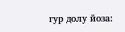гур долу йоза: